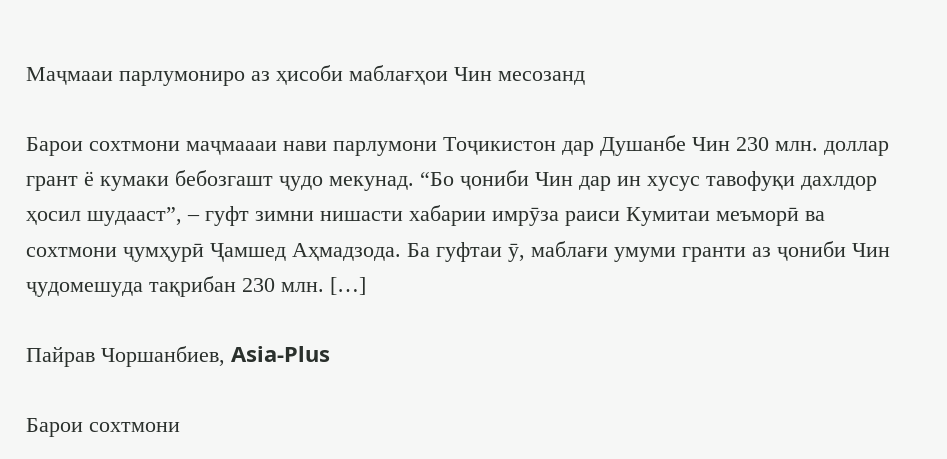Маҷмааи парлумониро аз ҳисоби маблағҳои Чин месозанд

Барои сохтмони маҷмаааи нави парлумони Тоҷикистон дар Душанбе Чин 230 млн. доллар грант ё кумаки бебозгашт ҷудо мекунад. “Бо ҷониби Чин дар ин хусус тавофуқи дахлдор ҳосил шудааст”, – гуфт зимни нишасти хабарии имрӯза раиси Кумитаи меъморӣ ва сохтмони ҷумҳурӣ Ҷамшед Аҳмадзода. Ба гуфтаи ӯ, маблағи умуми гранти аз ҷониби Чин ҷудомешуда тақрибан 230 млн. […]

Пайрав Чоршанбиев, Asia-Plus

Барои сохтмони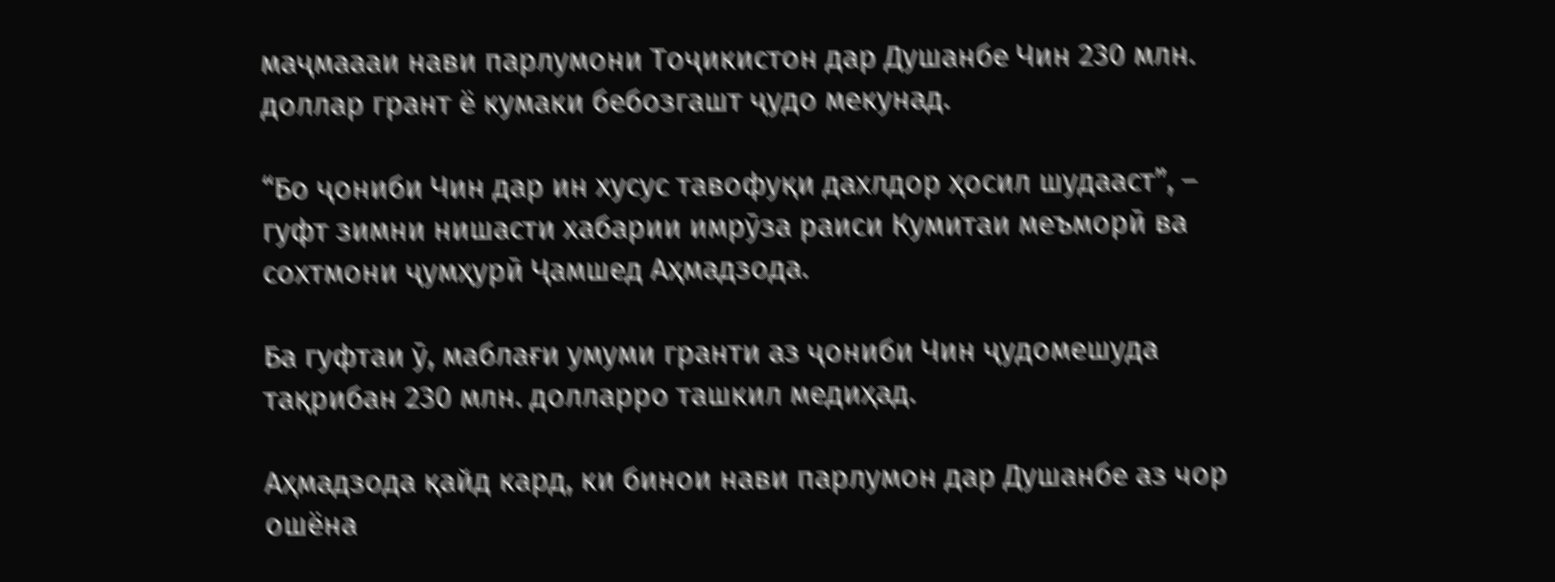маҷмаааи нави парлумони Тоҷикистон дар Душанбе Чин 230 млн. доллар грант ё кумаки бебозгашт ҷудо мекунад.

“Бо ҷониби Чин дар ин хусус тавофуқи дахлдор ҳосил шудааст”, – гуфт зимни нишасти хабарии имрӯза раиси Кумитаи меъморӣ ва сохтмони ҷумҳурӣ Ҷамшед Аҳмадзода.

Ба гуфтаи ӯ, маблағи умуми гранти аз ҷониби Чин ҷудомешуда тақрибан 230 млн. долларро ташкил медиҳад.

Аҳмадзода қайд кард, ки бинои нави парлумон дар Душанбе аз чор ошёна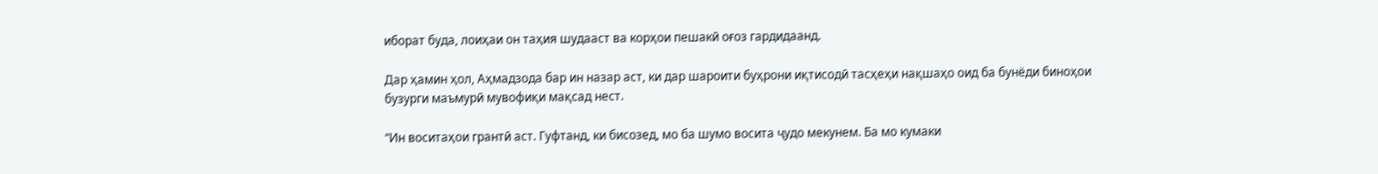иборат буда, лоиҳаи он таҳия шудааст ва корҳои пешакӣ оғоз гардидаанд.

Дар ҳамин ҳол, Аҳмадзода бар ин назар аст, ки дар шароити буҳрони иқтисодӣ тасҳеҳи нақшаҳо оид ба бунёди биноҳои бузурги маъмурӣ мувофиқи мақсад нест.

“Ин воситаҳои грантӣ аст. Гуфтанд, ки бисозед, мо ба шумо восита ҷудо мекунем. Ба мо кумаки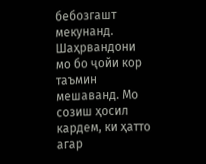бебозгашт мекунанд. Шаҳрвандони мо бо ҷойи кор таъмин мешаванд. Мо созиш ҳосил кардем, ки ҳатто агар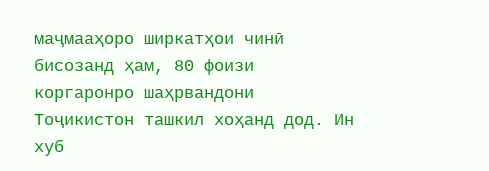маҷмааҳоро ширкатҳои чинӣ бисозанд ҳам, 80 фоизи коргаронро шаҳрвандони Тоҷикистон ташкил хоҳанд дод. Ин хуб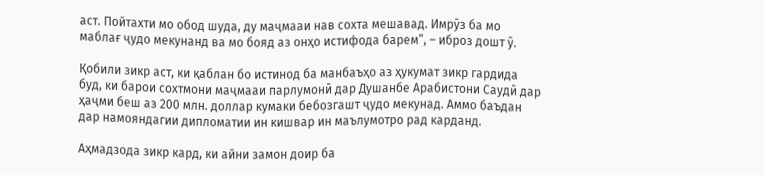аст. Пойтахти мо обод шуда, ду маҷмааи нав сохта мешавад. Имрӯз ба мо маблағ ҷудо мекунанд ва мо бояд аз онҳо истифода барем”, – иброз дошт ӯ.

Қобили зикр аст, ки қаблан бо истинод ба манбаъҳо аз ҳукумат зикр гардида буд, ки барои сохтмони маҷмааи парлумонӣ дар Душанбе Арабистони Саудӣ дар ҳаҷми беш аз 200 млн. доллар кумаки бебозгашт ҷудо мекунад. Аммо баъдан дар намояндагии дипломатии ин кишвар ин маълумотро рад карданд.

Аҳмадзода зикр кард, ки айни замон доир ба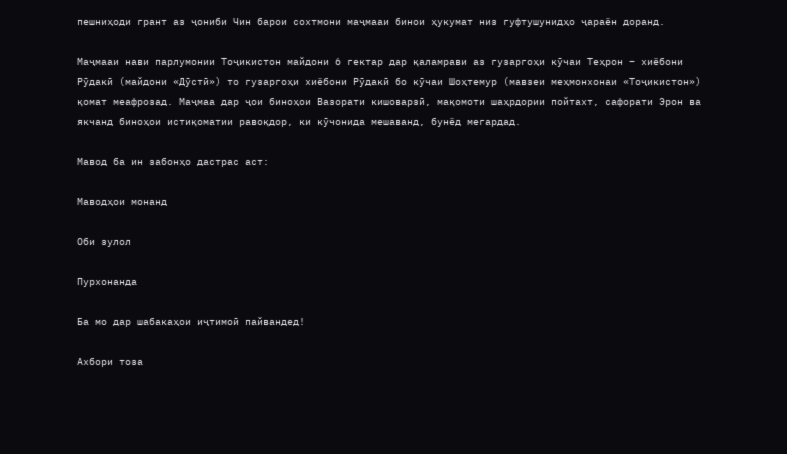пешниҳоди грант аз ҷониби Чин барои сохтмони маҷмааи бинои ҳукумат низ гуфтушунидҳо ҷараён доранд.

Маҷмааи нави парлумонии Тоҷикистон майдони 6 гектар дар қаламрави аз гузаргоҳи кӯчаи Теҳрон – хиёбони Рӯдакӣ (майдони «Дӯстӣ») то гузаргоҳи хиёбони Рӯдакӣ бо кӯчаи Шоҳтемур (мавзеи меҳмонхонаи «Тоҷикистон») қомат меафрозад. Маҷмаа дар ҷои биноҳои Вазорати кишоварзӣ, мақомоти шаҳрдории пойтахт, сафорати Эрон ва якчанд биноҳои истиқоматии равоқдор, ки кӯчонида мешаванд, бунёд мегардад.

Мавод ба ин забонҳо дастрас аст:

Маводҳои монанд

Оби зулол

Пурхонанда

Ба мо дар шабакаҳои иҷтимоӣ пайвандед!

Ахбори тоза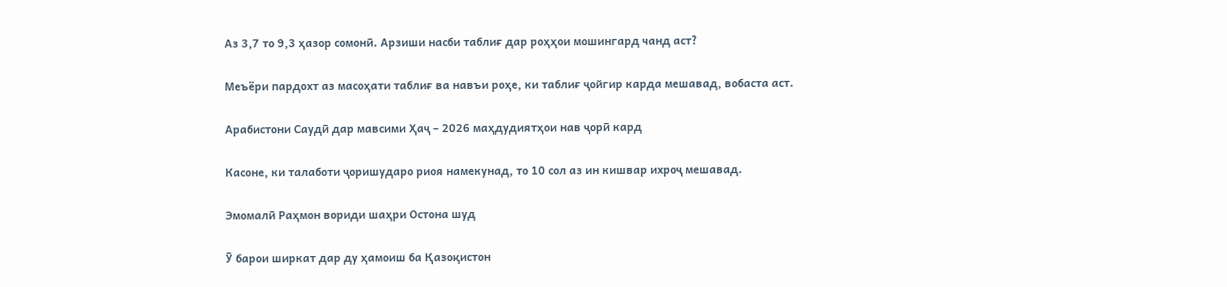Аз 3,7 то 9,3 ҳазор сомонӣ. Арзиши насби таблиғ дар роҳҳои мошингард чанд аст?

Меъёри пардохт аз масоҳати таблиғ ва навъи роҳе, ки таблиғ ҷойгир карда мешавад, вобаста аст.

Арабистони Саудӣ дар мавсими Ҳаҷ – 2026 маҳдудиятҳои нав ҷорӣ кард

Касоне, ки талаботи ҷоришударо риоя намекунад, то 10 сол аз ин кишвар ихроҷ мешавад.

Эмомалӣ Раҳмон вориди шаҳри Остона шуд

Ӯ барои ширкат дар ду ҳамоиш ба Қазоқистон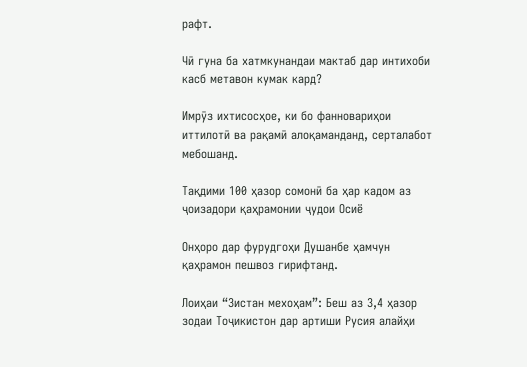рафт.

Чӣ гуна ба хатмкунандаи мактаб дар интихоби касб метавон кумак кард?

Имрӯз ихтисосҳое, ки бо фанновариҳои иттилотӣ ва рақамӣ алоқаманданд, серталабот мебошанд.

Тақдими 100 ҳазор сомонӣ ба ҳар кадом аз ҷоизадори қаҳрамонии ҷудои Осиё

Онҳоро дар фурудгоҳи Душанбе ҳамчун қаҳрамон пешвоз гирифтанд.

Лоиҳаи “Зистан мехоҳам”: Беш аз 3,4 ҳазор зодаи Тоҷикистон дар артиши Русия алайҳи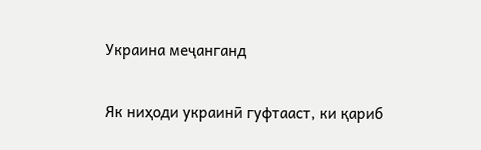Украина меҷанганд

Як ниҳоди украинӣ гуфтааст, ки қариб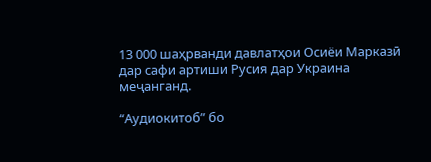13 000 шаҳрванди давлатҳои Осиёи Марказӣ дар сафи артиши Русия дар Украина меҷанганд.

“Аудиокитоб” бо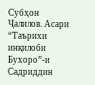Субҳон Ҷалилов. Асари “Таърихи инқилоби Бухоро”-и Садриддин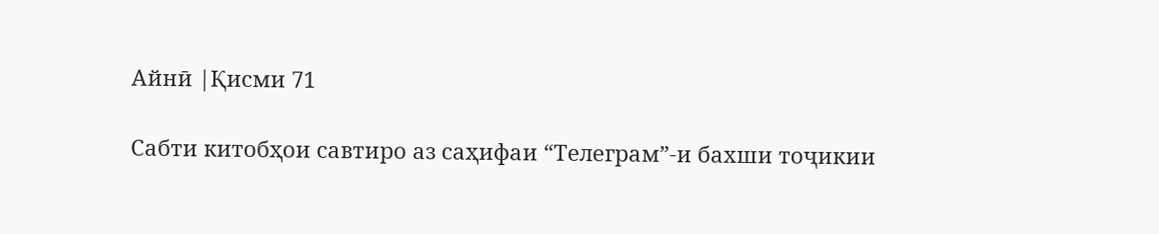Айнӣ |Қисми 71

Cабти китобҳои савтиро аз саҳифаи “Телеграм”-и бахши тоҷикии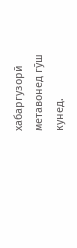хабаргузорӣ метавонед гӯш кунед.